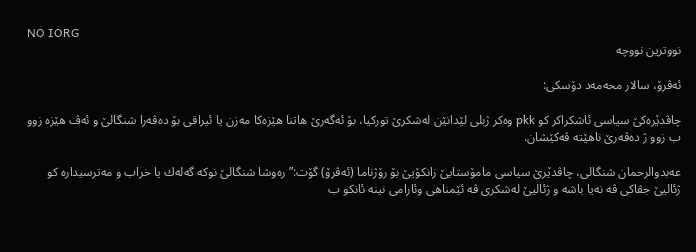NO IORG
نووترين نووچه

ئه‌ڤرۆ، سالار محه‌مه‌د دۆسكی:

چاڤدێره‌كێ سیاسی ئاشكراكر كو pkk وه‌كر ژبلی لێدانێن له‌شكرێ‌ توركیا، بۆ ئه‌گه‌رێ‌ هاتنا هێزه‌كا مه‌زن یا ئیراقی بۆ ده‌ڤه‌را شنگالێ و ئه‌ڤ هێزه‌ زوو ب زوو ژ ده‌ڤه‌رێ‌ ناهێته‌ ڤه‌كێشان.

عه‌بدوالرحمان شنگالی، چاڤدێرێ سیاسی مامۆستایێ‌ زانكۆیێ‌ بۆ رۆژناما (ئه‌ڤرۆ) گۆت:” ره‌وشا شنگالێ نوكه‌ گه‌له‌ك یا خراب و مه‌ترسیداره‌ كو ژئالیێ جڤاكی ڤه‌ نه‌یا باشه‌ و ژئالیێ له‌شكری ڤه‌ ئێمناهی وئارامی نینه‌ ئانكو ب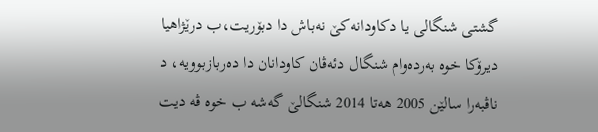گشتی شنگالی یا دكاودانه‌كێ‌ نه‌باش دا دبۆریت،ب درێژاهیا دیرۆكا خوه‌ به‌رده‌وام شنگال دئه‌ڤان كاودانان دا ده‌ربازبوویه‌، د ناڤبه‌را سالێن 2005 هه‌تا 2014 شنگالێ گه‌شه‌ ب خوه‌ ڤه‌ دیت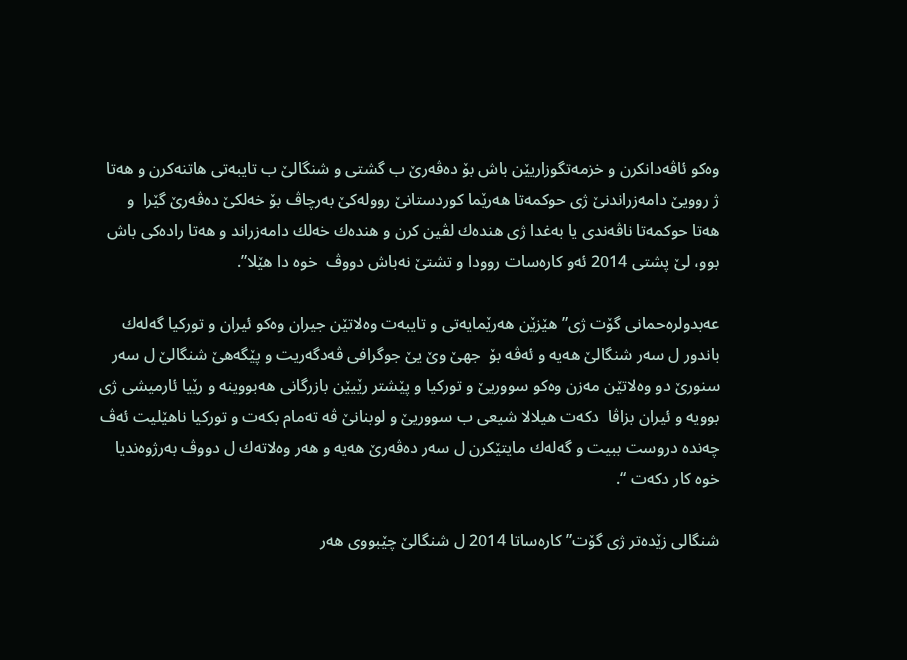وه‌كو ئاڤه‌دانكرن و خزمه‌تگوزاریێن باش بۆ ده‌ڤه‌رێ‌ ب گشتی و شنگالێ ب تایبه‌تی هاتنه‌كرن و هه‌تا ژ روویێ‌ دامه‌زراندنێ‌ ژی حوكمه‌تا هه‌رێما كوردستانێ‌ رووله‌كێ‌ به‌رچاڤ بۆ خه‌لكێ‌ ده‌ڤه‌رێ‌ گێرا  و هه‌تا حوكمه‌تا ناڤه‌ندی یا به‌غدا ژی هنده‌ك لڤین كرن و هنده‌ك خه‌لك دامه‌زراند و هه‌تا راده‌كی باش بوو، لێ‌ پشتی 2014 ئه‌و كاره‌سات روودا و تشتێ‌ نه‌باش دووڤ  خوه‌ دا هێلا”.

عه‌بدولره‌حمانی گۆت ژی” هێزێن هه‌رێمایه‌تی و تایبه‌ت وه‌لاتێن جیران وه‌كو ئیران و توركیا گه‌له‌ك باندور ل سه‌ر شنگالێ هه‌یه‌ و ئه‌ڤه‌ بۆ  جهێ‌ وێ‌ یێ‌ جوگرافی ڤه‌دگه‌ریت و پێگه‌هێ‌ شنگالێ ل سه‌ر سنورێ‌ دو وه‌لاتێن مه‌زن وه‌كو سووریێ و توركیا و پێشتر رێیێن بازرگانی هه‌بووینه‌ و رێیا ئارمیشی ژی بوویه‌ و ئیران بزاڤا  دكه‌ت هیلالا شیعی ب سووریێ‌ و لوبنانێ‌ ڤه‌ ته‌مام بكه‌ت و توركیا ناهێلیت ئه‌ڤ چه‌نده‌ دروست ببیت و گه‌له‌ك مایتێكرن ل سه‌ر ده‌ڤه‌رێ‌ هه‌یه‌ و هه‌ر وه‌لاته‌ك ل دووڤ به‌رژوه‌ندیا خوه‌ كار دكه‌ت “.

شنگالی زێده‌تر ژی گۆت” كاره‌ساتا 2014 ل شنگالێ چێبووی هه‌ر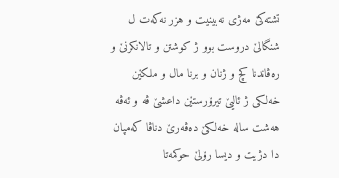تشته‌كێ‌ مه‌ژی نه‌بینیت و هزر نه‌كه‌ت ل شنگالێ دروست بوو ژ كوشتن و تالانكرنێ‌ و ره‌ڤاندنا كچ و ژنان و برنا مال و ملكێن خه‌لكی ژ ئالیێ تیرۆرستێن داعشێ ڤه‌ و ئه‌ڤه‌ هه‌شت ساله‌ خه‌لكێ‌ ده‌ڤه‌رێ‌ دناڤا كه‌مپان دا دژیت و دیسا رۆلێ‌ حوكمه‌تا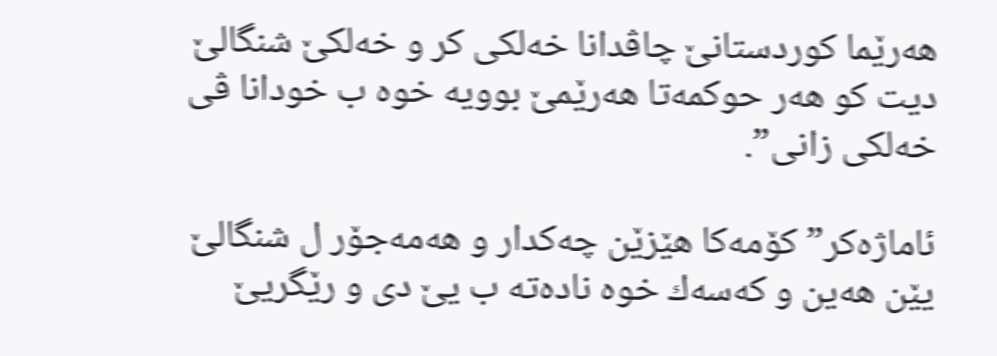هه‌رێما كوردستانێ‌ چاڤدانا خه‌لكی كر و خه‌لكێ‌ شنگالێ دیت كو هه‌ر حوكمه‌تا هه‌رێمێ‌ بوویه‌ خوه‌ ب خودانا ڤی خه‌لكی زانی”.

ئاماژه‌كر” كۆمه‌كا هێزێن چه‌كدار و هه‌مه‌جۆر ل شنگالێ‌ یێن هه‌ین و كه‌سه‌ك خوه‌ ناده‌ته‌ ب یێ دی و رێگریێ‌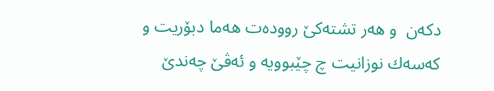دكه‌ن  و هه‌ر تشته‌كێ‌ رووده‌ت هه‌ما دبۆریت و كه‌سه‌ك نوزانیت چ چێبوویه‌ و ئه‌ڤێ‌ چه‌ندێ‌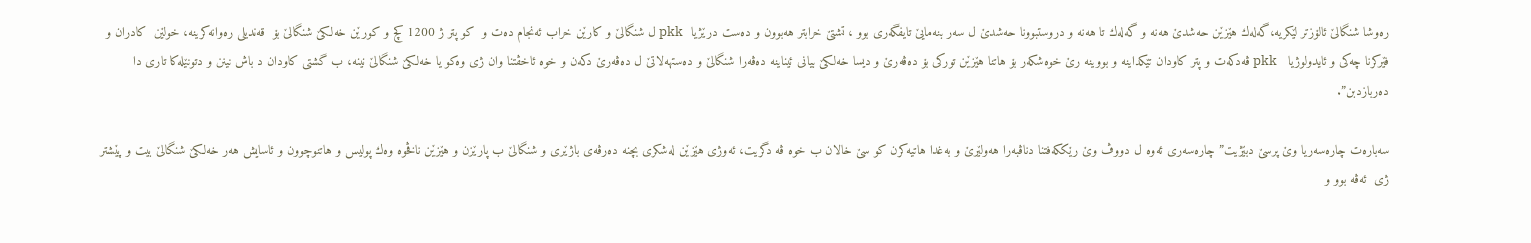ره‌وشا شنگالێ ئالۆزتر لێكریه‌،گه‌له‌ك هێزێن حه‌شدێ‌ هه‌نه‌ و گه‌له‌ك تا هه‌نه‌ و دروستبوونا حه‌شدێ‌ ل سه‌ر بنه‌مایێ‌ تایفگه‌ری بوو ، تشتێ‌ خرابتر هه‌بوون و ده‌ست درێژیا  pkk ل شنگالێ و كارێن خراب ئه‌نجام ده‌ت و  كو پتر ژ 1200 كچ و كورێن خه‌لكێ‌ شنگالێ بۆ  قه‌ندیلی ره‌وانه‌كرینه‌، خولێن  كادران و فێركرنا چه‌كی و ئایدولوژیا   pkk ڤه‌دكه‌ت و پتر كاودان تێكداینه‌ و بووینه‌ رێ خوه‌شكه‌ر بۆ هاتنا هێزێن توركی بۆ ده‌ڤه‌رێ‌ و دیسا خه‌لكێ‌ بیانی ئیناینه‌ ده‌ڤه‌را شنگالێ و ده‌ستهه‌لاتێ‌ ل ده‌ڤه‌رێ‌ دكه‌ن و خوه‌ ئاخڤتنا وان ژی وه‌كو یا خه‌لكێ‌ شنگالێ نینه‌، ب گشتی كاودان د باش نینن و دتونێله‌كا تاری دا ده‌ربازدبن”.

سه‌باره‌ت چاره‌سه‌ریا وێ پرسێ دبێژیت” چاره‌سه‌ری ئه‌وه‌ ل دووڤ وێ‌ رێككه‌فتنا دناڤبه‌را هه‌ولێرێ‌ و به‌غدا هاتیه‌كرن كو سێ‌ خالان ب خوه‌ ڤه‌ دگریت، ئه‌وژی هێزێن له‌شكری بچنه‌ ده‌رڤه‌ی باژێری و شنگالێ ب پارێزن و هێزێن ناڤخوه‌ وه‌ك پولیس و هاتنوچوون و ئاسایش هه‌ر خه‌لكێ‌ شنگالێ بیت و پێشتر ژی  ئه‌ڤه‌ بوو و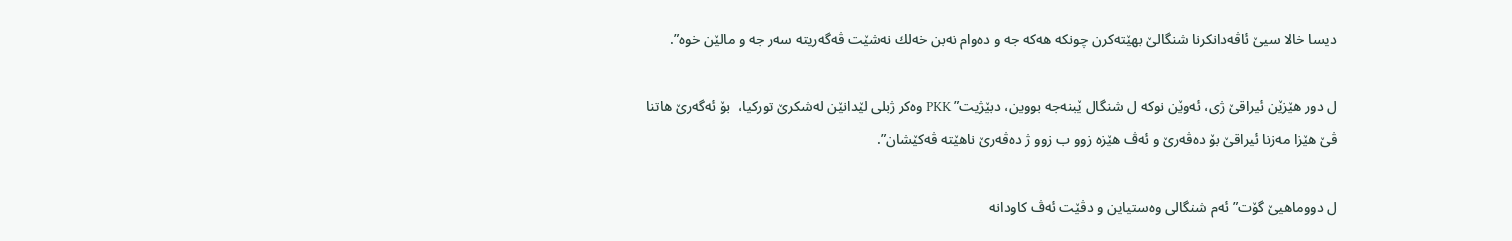دیسا خالا سیێ‌ ئاڤه‌دانكرنا شنگالێ بهێته‌كرن چونكه‌ هه‌كه‌ جه و ده‌وام نه‌بن خه‌لك نه‌شێت ڤه‌گه‌ریته‌ سه‌ر جه و مالێن خوه‌”.

ل دور هێزێن ئیراقێ ژی، ئه‌وێن نوكه‌ ل شنگال ێبنه‌جه بووین، دبێژیت” PKK وه‌كر ژبلی لێدانێن له‌شكرێ‌ توركیا،  بۆ ئه‌گه‌رێ‌ هاتنا ڤێ‌ هێزا مه‌زنا ئیراقێ بۆ ده‌ڤه‌رێ‌ و ئه‌ڤ هێزه‌ زوو ب زوو ژ ده‌ڤه‌رێ‌ ناهێته‌ ڤه‌كێشان”.

ل دووماهیێ‌ گۆت” ئه‌م شنگالی وه‌ستیاین و دڤێت ئه‌ڤ كاودانه‌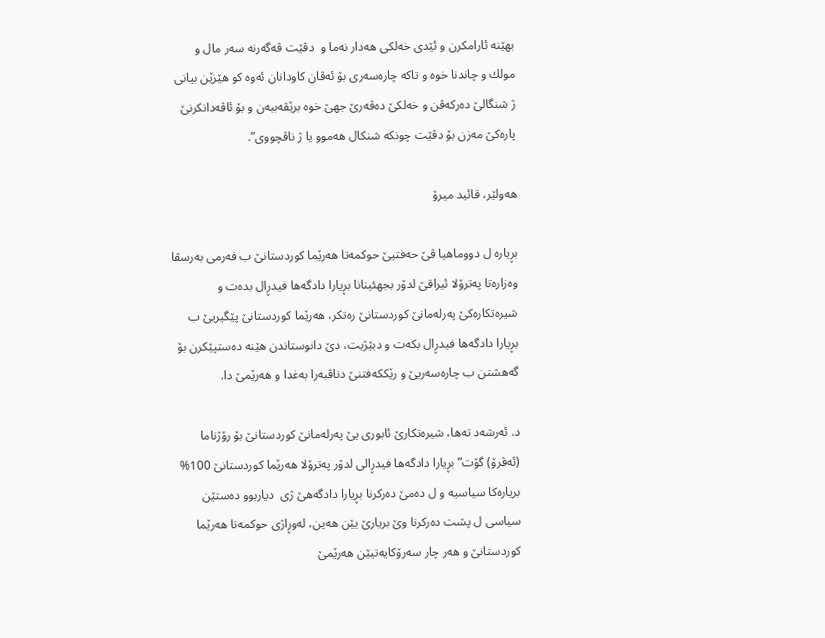بهێنه‌ ئارامكرن و ئێدی خه‌لكی هه‌دار نه‌ما و  دڤێت ڤه‌گه‌رنه‌ سه‌ر مال و مولك و چاندنا خوه‌ و تاكه‌ چاره‌سه‌ری بۆ ئه‌ڤان كاودانان ئه‌وه‌ كو هێزێن بیانی ژ شنگالێ ده‌ركه‌ڤن و خه‌لكێ‌ ده‌ڤه‌رێ‌ جهێ‌ خوه‌ برێڤه‌ببه‌ن و بۆ ئاڤه‌دانكرنێ‌ پاره‌كێ‌ مه‌زن بۆ دڤێت چونكه‌ شنكال هه‌موو یا ژ ناڤچووی”.

هه‌ولێر، قائید میرۆ

بڕیاره‌ ل دووماهیا ڤێ حه‌فتیێ حوكمه‌تا هه‌رێما كوردستانێ ب فه‌رمی به‌رسڤا وه‌زاره‌تا په‌ترۆلا ئیراقێ لدۆر بجهئینانا بڕیارا دادگه‌ها فیدڕال بده‌ت و شیره‌تكاره‌كێ په‌رله‌مانێ كوردستانێ ره‌تكر، هه‌رێما كوردستانێ پێگیریێ ب بڕیارا دادگه‌ها فیدڕال بكه‌ت و دبێژیت، دێ دانوستاندن هێنه‌ ده‌ستپێكرن بۆ گه‌هشتن ب چاره‌سه‌ریێ و رێككه‌فتنێ دناڤبه‌را به‌غدا و هه‌رێمێ دا.

د. ئه‌رشه‌د ته‌ها، شیره‌تكارێ ئابوری یێ په‌رله‌مانێ كوردستانێ بۆ رۆژناما (ئه‌ڤرۆ) گۆت” بڕیارا دادگه‌ها فیدڕالی لدۆر په‌ترۆلا هه‌رێما كوردستانێ 100% بریاره‌كا سیاسیه‌ و ل ده‌مێ ده‌ركرنا بڕیارا دادگه‌هێ ژی  دیاربوو ده‌ستێن سیاسی ل پشت ده‌ركرنا وێ بریارێ یێن هه‌ین، له‌وڕاژی حوكمه‌تا هه‌رێما كوردستانێ و هه‌ر چار سه‌رۆكایه‌تیێن هه‌رێمێ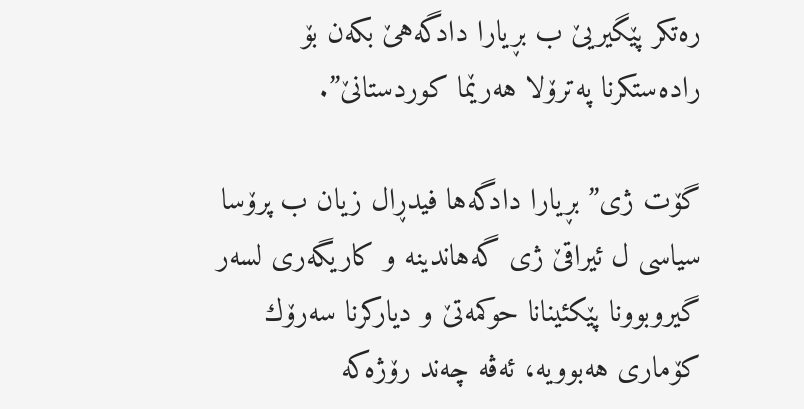ره‌تكر پێگیریێ ب بڕیارا دادگه‌هێ بكه‌ن بۆ راده‌ستكرنا په‌ترۆلا هه‌رێما كوردستانێ”.

گۆت ژی” بڕیارا دادگه‌ها فیدڕال زیان ب پرۆسا سیاسی ل ئیراقێ ژی گه‌هاندینه‌ و كاریگه‌ری لسه‌ر گیروبوونا پێكئینانا حوكمه‌تێ و دیاركرنا سه‌رۆك كۆماری هه‌بوویه‌، ئه‌ڤه‌ چه‌ند رۆژه‌كه‌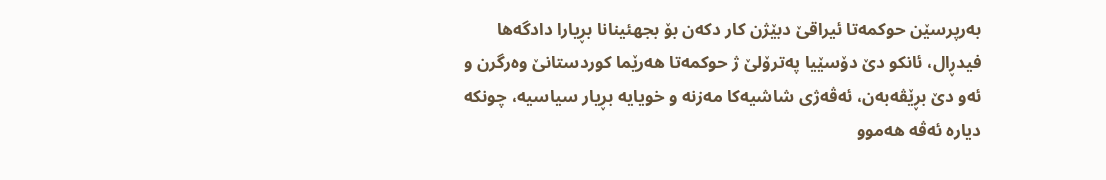به‌رپرسێن حوكمه‌تا ئیراقێ دبێژن كار دكه‌ن بۆ بجهئینانا بڕیارا دادگه‌ها فیدڕال، ئانكو دێ دۆسێیا په‌ترۆلێ ژ حوكمه‌تا هه‌رێما كوردستانێ وه‌رگرن و ئه‌و دێ بڕێڤه‌به‌ن، ئه‌ڤه‌ژی شاشیه‌كا مه‌زنه‌ و خویایه‌ بڕیار سیاسیه‌، چونكه‌ دیاره‌ ئه‌ڤه‌ هه‌موو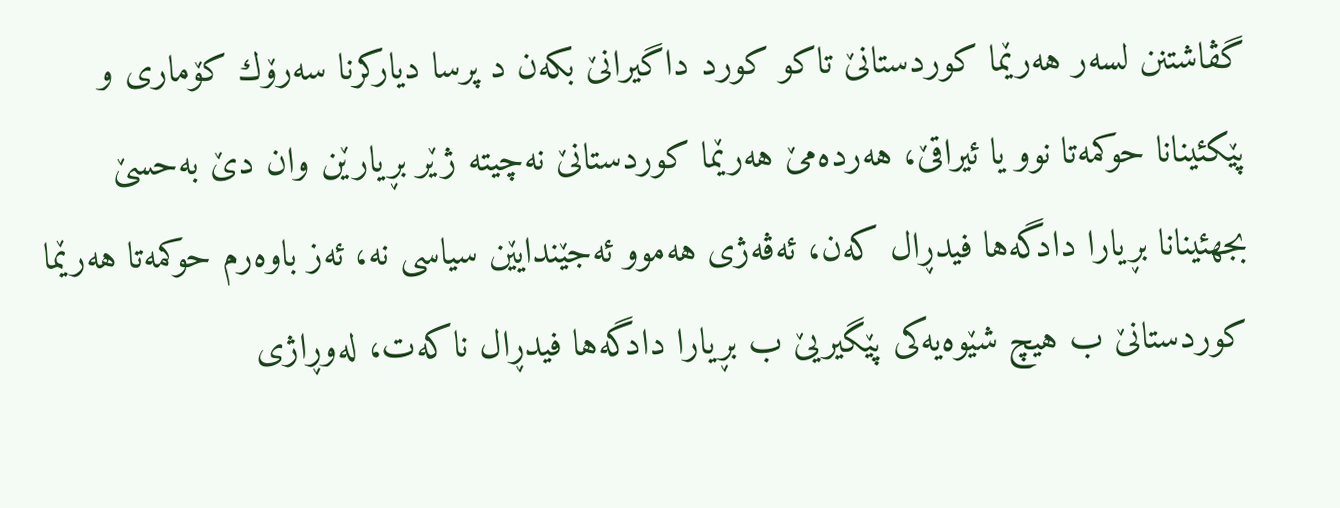گڤاشتنن لسه‌ر هه‌رێما كوردستانێ تاكو كورد داگیرانێ بكه‌ن د پرسا دیاركرنا سه‌رۆك كۆماری و پێكئینانا حوكمه‌تا نوو یا ئیراقێ، هه‌رده‌مێ هه‌رێما كوردستانێ نه‌چیته‌ ژێر بڕیارێن وان دێ به‌حسێ بجهئینانا بڕیارا دادگه‌ها فیدڕال كه‌ن، ئه‌ڤه‌ژی هه‌موو ئه‌جێندایێن سیاسی نه‌، ئه‌ز باوه‌رم حوكمه‌تا هه‌رێما كوردستانێ ب هیچ شێوه‌یه‌كی پێگیریێ ب بڕیارا دادگه‌ها فیدڕال ناكه‌ت، له‌وڕاژی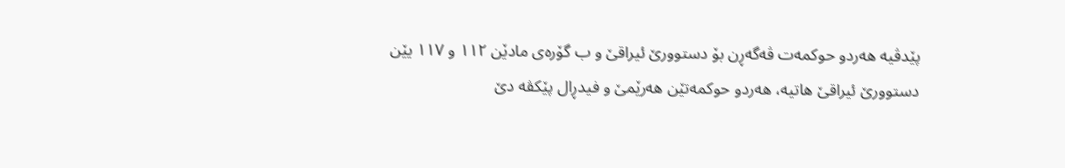پێدڤیه‌ هه‌ردو حوكمه‌ت ڤه‌گه‌ڕن بۆ دستوورێ ئیراقێ و ب گۆره‌ی مادێن ١١٢ و ١١٧ یێن دستوورێ ئیراقێ هاتیه‌، هه‌ردو حوكمه‌تێن هه‌رێمێ و فیدڕال پێكڤه‌ دێ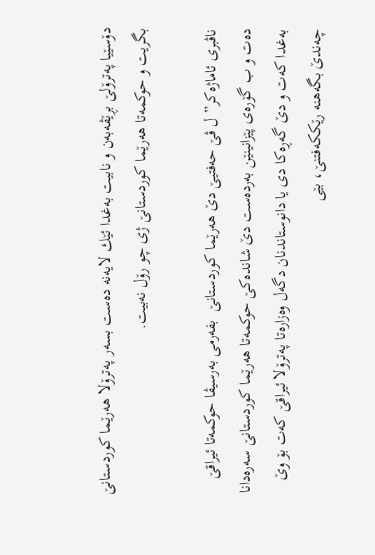دۆسێیا په‌ترۆلێ بڕێڤه‌به‌ن و نابیت به‌غدا ئێك لایه‌نه‌ ده‌ست بسه‌ر په‌ترۆلا هه‌رێما كوردستانێ بگریت و حوكمه‌تا هه‌رێما كوردستانێ ژی چو رۆل نه‌بیت.

ناڤبری ئاماژه‌كر” ل ڤێ حه‌فتیێ دێ هه‌رێما كوردستانێ  بفه‌رمی به‌رسیڤا حوكمه‌تا ئیراقێ ده‌ت و ب گۆره‌ی پێزانینێن به‌رده‌ست دێ شانده‌كێ حوكمه‌تا هه‌رێما كوردستانێ سه‌ره‌دانا به‌غدا كه‌ت و دێ گه‌ڕه‌كا دی یا دانوستاندنان دگه‌ل وه‌زاره‌تا په‌ترۆلا ئیراقێ كه‌ت بۆ وێ چه‌ندێ بگه‌هنه‌ رێككه‌فتنێ، بێی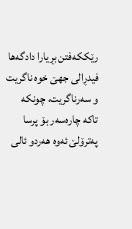رێككه‌فتن بڕیارا دادگه‌ها فیدڕالی جهێ خوه‌ ناگریت و سه‌رناگریت، چونكه‌ تاكه‌ چاره‌سه‌ر بۆ پرسا په‌ترۆلێ ئه‌وه‌ هه‌ردو ئالی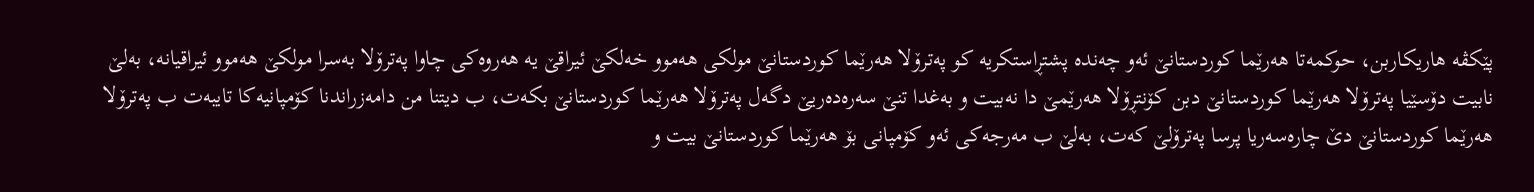پێكڤه‌ هاریكاربن، حوكمه‌تا هه‌رێما كوردستانێ ئه‌و چه‌نده‌ پشتڕاستكریه‌ كو په‌ترۆلا هه‌رێما كوردستانێ مولكی هه‌موو خه‌لكێ ئیراقێ یه‌ هه‌روه‌كی چاوا په‌ترۆلا به‌سرا مولكێ هه‌موو ئیراقیانه‌، به‌لێ نابیت دۆسێیا په‌ترۆلا هه‌رێما كوردستانێ دبن كۆنتڕۆلا هه‌رێمێ دا نه‌بیت و به‌غدا تنێ سه‌ره‌ده‌ریێ دگه‌ل په‌ترۆلا هه‌رێما كوردستانێ بكه‌ت، ب دیتنا من دامه‌زراندنا كۆمپانیه‌كا تایبه‌ت ب په‌ترۆلا هه‌رێما كوردستانێ دێ چاره‌سه‌ریا پرسا په‌ترۆلێ كه‌ت، به‌لێ ب مه‌رجه‌كی ئه‌و كۆمپانی بۆ هه‌رێما كوردستانێ بیت و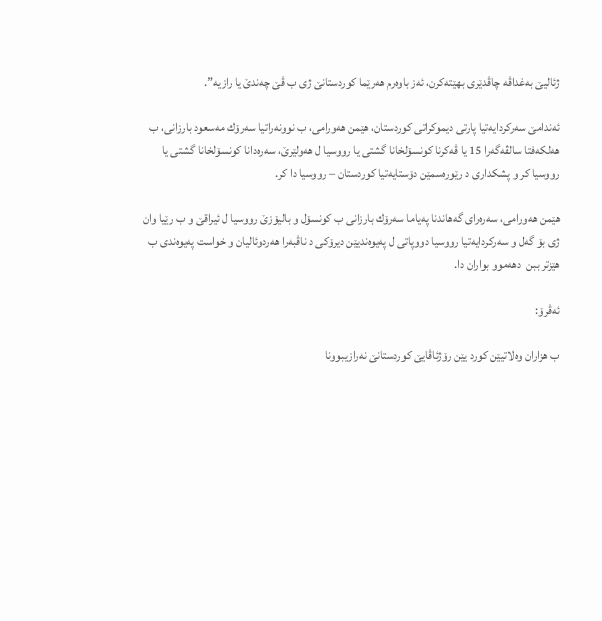ژئالیێ به‌غداڤه‌ چاڤدێری بهێته‌كرن، ئه‌ز باوه‌رم هه‌رێما كوردستانێ ژی ب ڤێ چه‌ندێ یا رازیه‌”.

ئه‌ندامێ سه‌ركردایه‌تیا پارتی دیموكراتی كوردستان، هێمن هه‌ورامی، ب نوونه‌راتیا سه‌رۆك مه‌سعود بارزانی، ب هه‌لكه‌فتا سالڤه‌گه‌را 15 یا ڤه‌كرنا كونسۆلخانا گشتی یا رووسیا ل هه‌ولێرێ، سه‌ره‌دانا كونسۆلخانا گشتی یا رووسیا كر و پشكداری د رێوره‌سمێن دۆستایه‌تیا كوردستان – رووسیا دا كر.

هێمن هه‌ورامی، سه‌ره‌رای گه‌هاندنا په‌یاما سه‌رۆك بارزانی ب كونسۆل و بالیۆزێ رووسیا ل ئیراقێ و ب رێیا وان ژی بۆ گه‌ل و سه‌ركردایه‌تیا رووسیا دووپاتی ل په‌یوه‌ندیێن دیرۆكی د ناڤبه‌را هه‌ردوئالیان و خواست په‌یوه‌ندی ب هێزتر ببن  دهه‌موو بواران دا.

ئه‌ڤرۆ:

ب هزاران وه‌لاتیێن كورد یێن رۆژئاڤایێ كوردستانێ نه‌رازیبوونا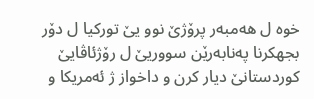خوه‌ ل هه‌مبه‌ر پرۆژێ نوو یێ توركیا ل دۆر بجهكرنا په‌نابه‌رێن سووریێ ل رۆژئاڤایێ كوردستانێ دیار كرن و داخواز ژ ئه‌مریكا و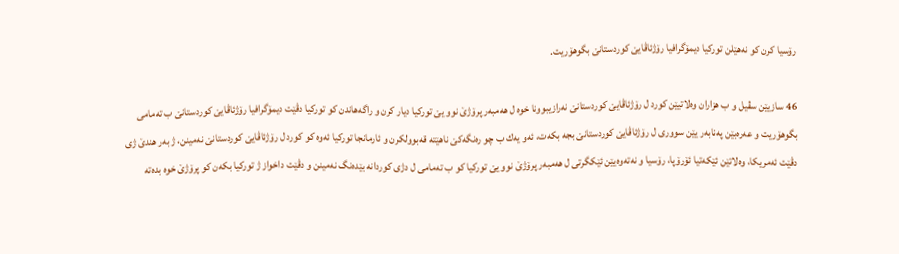رۆسیا كرن كو نه‌هێلن توركیا دیمۆگرافیا رۆژئاڤایێ كوردستانێ بگوهۆریت.

46 سازیێن سڤیل و ب هزاران وه‌لاتیێن كورد ل رۆژئاڤایێ كوردستانێ نه‌رازیبوونا خوه‌ ل هه‌مبه‌ر پرۆژێ نوو یێ توركیا دیار كرن و راگه‌هاندن كو توركیا دڤێت دیمۆگرافیا رۆژئاڤایێ كوردستانێ ب ته‌مامی بگوهۆریت و عه‌ره‌بێن په‌نابه‌ر یێن سووری ل رۆژئاڤایێ كوردستانێ بجه بكه‌ت، ئه‌و یه‌ك ب چو ره‌نگه‌كێ ناهێته‌ قه‌بوولكرن و ئارمانجا توركیا ئه‌وه‌ كو كورد ل رۆژئاڤایێ كوردستانێ نه‌مینن، ژ به‌ر هندێ ژی دڤێت ئه‌مریكا، وه‌لاتێن ئێكه‌تیا ئۆرۆپا، رۆسیا و نه‌ته‌وه‌یێن ئێكگرتی ل هه‌مبه‌ر پرۆژێ نوو یێ توركیا كو ب ته‌مامی ل دژی كوردانه‌ بێده‌نگ نه‌مینن و دڤێت داخواز ژ توركیا بكه‌ن كو پرۆژێ خوه‌ بده‌ته‌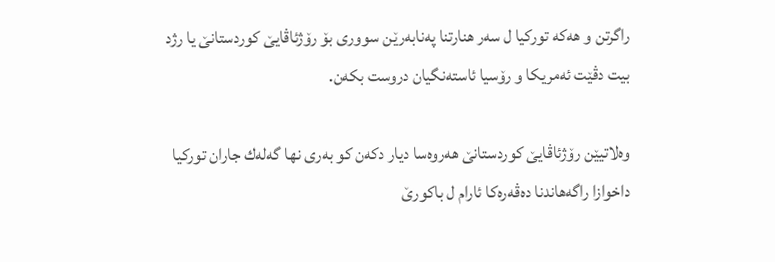راگرتن و هه‌كه‌ توركیا ل سه‌ر هنارتنا په‌نابه‌رێن سووری بۆ رۆژئاڤایێ كوردستانێ یا رژد بیت دڤێت ئه‌مریكا و رۆسیا ئاسته‌نگیان دروست بكه‌ن.

وه‌لاتیێن رۆژئاڤایێ كوردستانێ هه‌روه‌سا دیار دكه‌ن كو به‌ری نها گه‌له‌ك جاران توركیا داخوازا راگه‌هاندنا ده‌ڤه‌ره‌كا ئارام ل باكورێ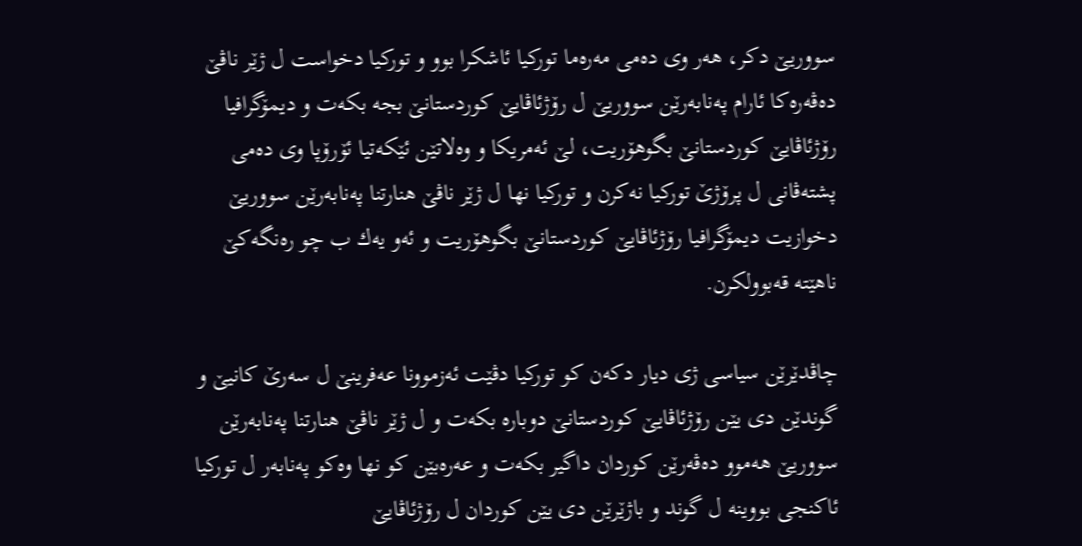سووریێ دكر، هه‌ر وی ده‌می مه‌ره‌ما توركیا ئاشكرا بوو و توركیا دخواست ل ژێر ناڤێ ده‌ڤه‌ره‌كا ئارام په‌نابه‌رێن سووریێ ل رۆژئاڤایێ كوردستانێ بجه بكه‌ت و دیمۆگرافیا رۆژئاڤایێ كوردستانێ بگوهۆریت، لێ ئه‌مریكا و وه‌لاتێن ئێكه‌تیا ئۆرۆپا وی ده‌می پشته‌ڤانی ل پرۆژێ توركیا نه‌كرن و توركیا نها ل ژێر ناڤێ هنارتنا په‌نابه‌رێن سووریێ دخوازیت دیمۆگرافیا رۆژئاڤایێ كوردستانێ بگوهۆریت و ئه‌و یه‌ك ب چو ره‌نگه‌كێ ناهێته‌ قه‌بوولكرن.

چاڤدێرێن سیاسی ژی دیار دكه‌ن كو توركیا دڤێت ئه‌زموونا عه‌فرینێ ل سه‌رێ كانیێ و گوندێن دی یێن رۆژئاڤایێ كوردستانێ دوباره‌ بكه‌ت و ل ژێر ناڤێ هنارتنا په‌نابه‌رێن سووریێ هه‌موو ده‌ڤه‌رێن كوردان داگیر بكه‌ت و عه‌ره‌بێن كو نها وه‌كو په‌نابه‌ر ل توركیا ئاكنجی بووینه‌ ل گوند و باژێرێن دی یێن كوردان ل رۆژئاڤایێ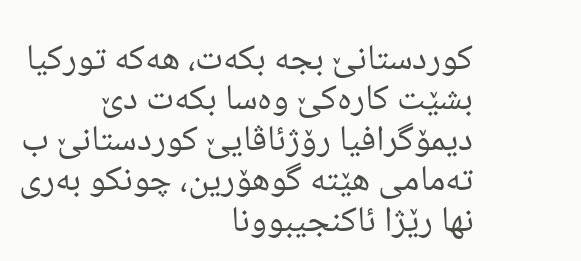كوردستانێ بجه بكه‌ت، هه‌كه‌ توركیا بشێت كاره‌كێ وه‌سا بكه‌ت دێ دیمۆگرافیا رۆژئاڤایێ كوردستانێ ب ته‌مامی هێته‌ گوهۆرین، چونكو به‌ری نها رێژا ئاكنجیبوونا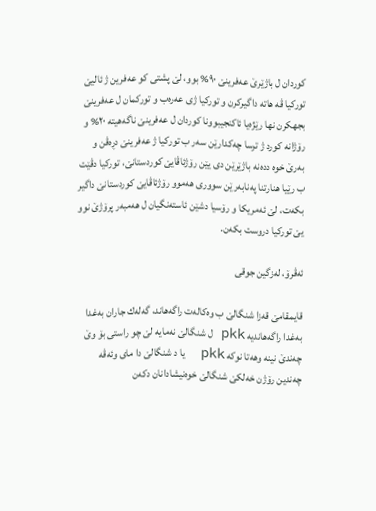كوردان ل باژێرێ عه‌فرینێ ٩٠% بوو، لێ پشتی كو عه‌فرین ژ ئالیێ توركیا ڤه‌ هاته‌ داگیركرن و توركیا ژی عه‌ره‌ب و توركمان ل عه‌فرینێ بجهكرن نها رێژه‌یا ئاكنجیبوونا كوردان ل عه‌فرینێ ناگه‌هیته‌ ٢٠% و رۆژانه‌ كورد ژ ترسا چه‌كدارێن سه‌ر ب توركیا ژ عه‌فرینێ دڕه‌ڤن و به‌رێ خوه‌ دده‌نه‌ باژێرێن دی یێن رۆژئاڤایێ كوردستانێ، توركیا دڤێت ب رێیا هنارتنا په‌نابه‌رێن سووری هه‌موو رۆژئاڤایێ كوردستانێ داگیر بكه‌ت، لێ ئه‌مریكا و رۆسیا دشێن ئاسته‌نگیان ل هه‌مبه‌ر پرۆژێ نوو یێ توركیا دروست بكه‌ن.

ئه‌ڤرۆ، له‌زگین جوقی

قایمقامێ قه‌زا شنگالێ ب وه‌كاله‌ت راگه‌هاند، گه‌له‌ك جاران به‌غدا به‌غدا راگه‌هاندیه‌ pkk ل شنگالێ نه‌مایه‌ لێ‌ چو راستی بۆ وێ چه‌ندێ نینه‌ وهه‌تا نوكه‌ pkk  یا د شنگالێ دا مای وئه‌ڤه‌ چه‌ندین رۆژن خه‌لكێ‌ شنگالێ خوه‌نیشادانان دكه‌ن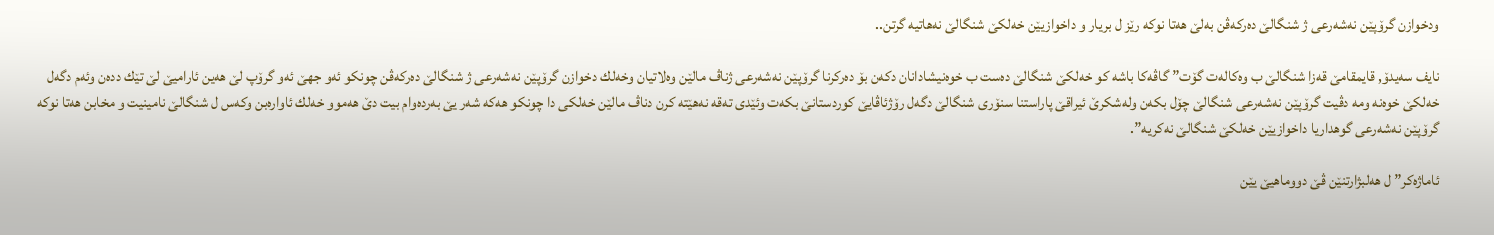ودخوازن گرۆپێن نه‌شه‌رعی ژ شنگالێ ده‌ركه‌ڤن به‌لێ هه‌تا نوكه‌ رێز ل بریار و داخوازیێن خه‌لكێ‌ شنگالێ نه‌هاتیه‌ گرتن..

نایف سه‌یدۆ, قایمقامێ‌ قه‌زا شنگالێ ب وه‌كاله‌ت گۆت” گاڤه‌كا باشه‌ كو خه‌لكێ‌ شنگالێ ده‌ست ب خوه‌نیشادانان دكه‌ن بۆ ده‌ركرنا گرۆپێن نه‌شه‌رعی ژناڤ مالێن وه‌لاتیان وخه‌لك دخوازن گرۆپێن نه‌شه‌رعی ژ شنگالێ ده‌ركه‌ڤن چونكو ئه‌و جهێ‌ ئه‌و گرۆپ لێ هه‌ین ئارامیێ لێ تێك دده‌ن وئه‌م دگه‌ل خه‌لكێ‌ خوه‌نه‌ ومه‌ دڤیت گرۆپێن نه‌شه‌رعی شنگالێ چۆل بكه‌ن وله‌شكرێ ئیراقێ پاراستنا سنۆری شنگالێ دگه‌ل رۆژئاڤایێ‌ كوردستانێ‌ بكه‌ت وئێدی ته‌قه‌ نه‌هێته‌ كرن دناڤ مالێن خه‌لكی دا چونكو هه‌كه‌ شه‌ر یێ‌ به‌رده‌وام بیت دێ‌ هه‌موو خه‌لك ئاواره‌بن وكه‌س ل شنگالێ نامینیت و مخابن هه‌تا نوكه‌ گرۆپێن نه‌شه‌رعی گوهداریا داخوازیێن خه‌لكێ‌ شنگالێ نه‌كریه‌”.

ئاماژه‌كر” ل هه‌لبژارتنێن ڤێ دووماهیێ یێن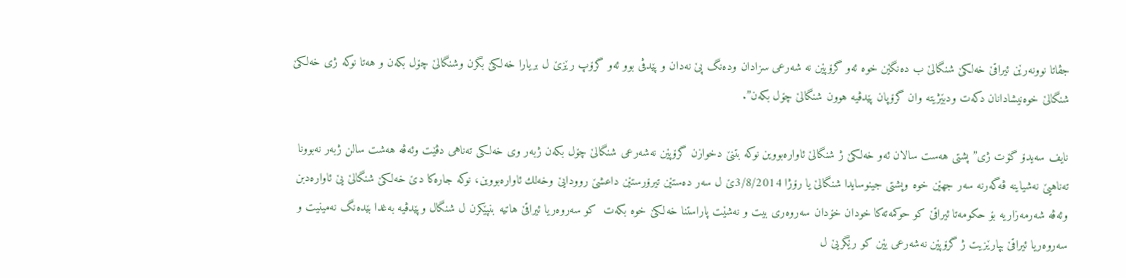جڤاتا نوونه‌رێن ئیراقێ خه‌لكێ‌ شنگالێ ب ده‌نگێن خوه‌ ئه‌و گرۆپێن نه‌ شه‌رعی سزادان وده‌نگ پێ نه‌دان و پێدڤی بوو ئه‌و گرۆپ رێزێ‌ ل بریارا خه‌لكێ‌ بگرن وشنگالێ چۆل بكه‌ن و هه‌تا نوكه‌ ژی خه‌لكێ شنگالێ خوه‌نیشادانان دكه‌ت ودبێژیته‌ وان گرۆپان پێدڤیه‌ هوون شنگالێ چۆل بكه‌ن”.

نایف سه‌یدۆ گۆت ژی” پشتی هه‌ست سالان ئه‌و خه‌لكێ ژ شنگالێ ئاواره‌بووین نوكه‌ بتنێ‌ دخوازن گرۆپێن نه‌شه‌رعی شنگالێ چۆل بكه‌ن ژبه‌ر وی خه‌لكی ته‌ناهی دڤێت وئه‌ڤه‌ هه‌شت سالن ژبه‌ر نه‌بوونا ته‌ناهیێ‌ نه‌شیاینه‌ ڤه‌گه‌رنه‌ سه‌ر جهێن خوه‌ وپشتی جینوسایدا شنگالێ یا رۆژا 3/8/2014ێ‌ ل سه‌ر ده‌ستێن تیرۆرستێن داعشێ روودایێ‌ وخه‌لك ئاواره‌بووین، نوكه‌ جاره‌كا دێ‌ خه‌لكێ شنگالێ یێ‌ ئاواره‌دبن وئه‌ڤه‌ شه‌رمه‌زاریه‌ بۆ حكومه‌تا ئیراقێ كو حوكمه‌ته‌كا خودان خۆدان سه‌روه‌ری بیت و نه‌شێت پاراستنا خه‌لكێ‌ خوه‌ بكه‌ت  كو سه‌روه‌ریا ئیراقێ هاتیه‌ بنپێكرن ل شنگال وپێدڤیه‌ به‌غدا بێده‌نگ نه‌مینیت و سه‌روه‌ریا ئیراقێ بپارێزیت ژ گرۆپێن نه‌شه‌رعی یێن كو رێگریێ‌ ل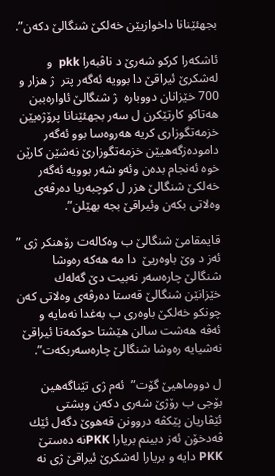بجهئێنانا داخوازیێن خه‌لكێ‌ شنگالێ دكه‌ن”.

ئاشكه‌را كركو شه‌رێ‌ د ناڤبه‌را pkk  و له‌شكرێ ئیراقێ دا بوویه‌ ئه‌گه‌ر پتر  ژ هزار و 700 خێزانان دووباره‌  ژ شنگالێ ئاواره‌ببن هه‌تاكو كارتێكرن ل سه‌ر بجهئێنانا پرۆژه‌یێن خزمه‌تگوزاری كریه‌ هه‌روه‌سا بوو ئه‌گه‌ر داموده‌زگه‌هیێن خزمه‌تگوزارێ‌ نه‌شێن كارێن خوه‌ ئه‌نجام بده‌ن وئه‌و شه‌ر بوویه‌ ئه‌گه‌ر خه‌لكێ‌ شنگالێ هزر ل كوچبه‌ریا ده‌رڤه‌ی وه‌لاتی بكه‌ن وئیراقێ بجه بهێلن”.

قایمقامێ شنگالێ ب وه‌كاله‌ت رۆهنكر ژی ” ئه‌ز د وێ‌ باوه‌ریێ  دا مه‌ هه‌كه‌ ره‌وشا شنگالێ چاره‌سه‌ر نه‌بیت دێ‌ گه‌له‌ك خێزانێن شنگالێ قه‌ستا ده‌رڤه‌ی وه‌لاتی كه‌ن چونكو خه‌لكێ‌ باوه‌ری ب به‌غدا نه‌مایه‌ و ئه‌ڤه‌ هه‌شت سالن هێشتا حوكمه‌تا ئیراقێ نه‌شیایه‌ ره‌وشا شنگالێ چاره‌سه‌ربكه‌ت”.

ل دووماهیێ گۆت”  ئه‌م ژی تێناگه‌هین بۆجی ب رۆژێ‌ شه‌ری دكه‌ن وپشتی ئێڤاریان پێكڤه‌ دروونن قه‌هوێ دگه‌ل ئێك ڤه‌دخۆن ئه‌ز دبینم بریارا PKKنه‌ ده‌ستێ‌ PKK دایه‌ و بریارا له‌شكرێ ئیراقێ ژی نه‌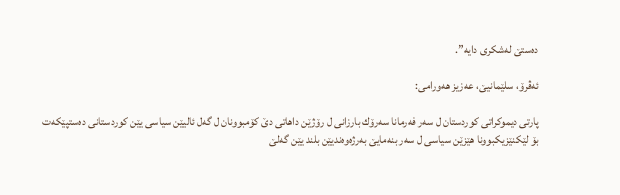ده‌ستێ‌ له‌شكری دایه‌”.

ئه‌ڤرۆ، سلێمانیێ، عه‌زیز هه‌ورامی:

پارتی دیموكراتی كوردستان ل سه‌ر فه‌رمانا سه‌رۆك بارزانی ل رۆژێن داهاتی دێ كۆمبوونان ل گه‌ل ئالیێن سیاسی یێن كوردستانی ده‌ستپێكه‌ت بۆ لێكنێزیكبوونا هێزێن سیاسی ل سه‌ر بنه‌مایێ به‌رژه‌وه‌ندیێن بلند یێن گه‌لێ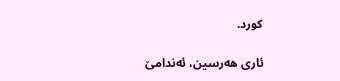كورد.

ئاری هه‌رسین، ئه‌ندامێ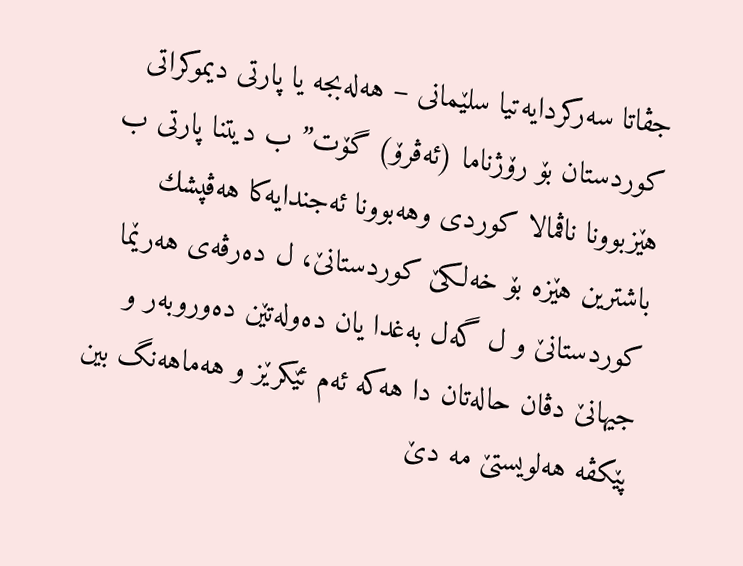جڤاتا سه‌ركردایه‌تیا سلێمانی – هه‌له‌بجه‌ یا پارتی دیموكراتی كوردستان بۆ رۆژناما (ئه‌ڤرۆ) گۆت” ب دیتنا پارتی ب هێزبوونا ناڤمالا كوردی وهه‌بوونا ئه‌جندایه‌كا هه‌ڤپشك باشترین هێزه‌ بۆ خه‌لكێ كوردستانێ، ل ده‌رڤه‌ی هه‌رێما كوردستانێ و ل گه‌ل به‌غدا یان ده‌وله‌تێن ده‌وروبه‌ر و جیهانێ دڤان حاله‌تان دا هه‌كه‌ ئه‌م ئێكرێز و هه‌ماهه‌نگ بین پێكڤه‌ هه‌لویستێ مه‌ دێ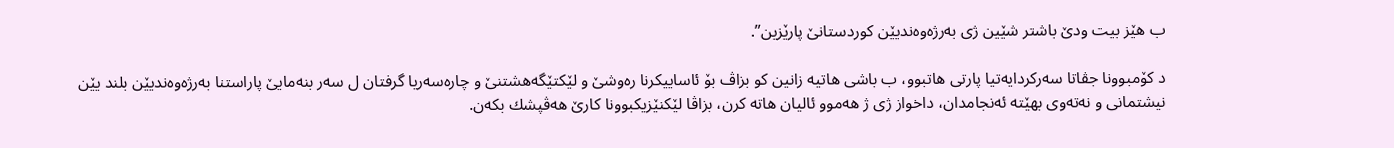ب هێز بیت ودێ باشتر شێین ژی به‌رژه‌وه‌ندیێن كوردستانێ پارێزین”.

د كۆمبوونا جڤاتا سه‌ركردایه‌تیا پارتی هاتبوو، ب باشی هاتیه‌ زانین كو بزاڤ بۆ ئاساییكرنا ره‌وشێ و لێكتێگه‌هشتنێ و چاره‌سه‌ریا گرفتان ل سه‌ر بنه‌مایێ پاراستنا به‌رژه‌وه‌ندیێن بلند یێن نیشتمانی و نه‌ته‌وی بهێته‌ ئه‌نجامدان، داخواز ژی ژ هه‌موو ئالیان هاته‌ كرن، بزاڤا لێكنێزیكبوونا كارێ هه‌ڤپشك بكه‌ن.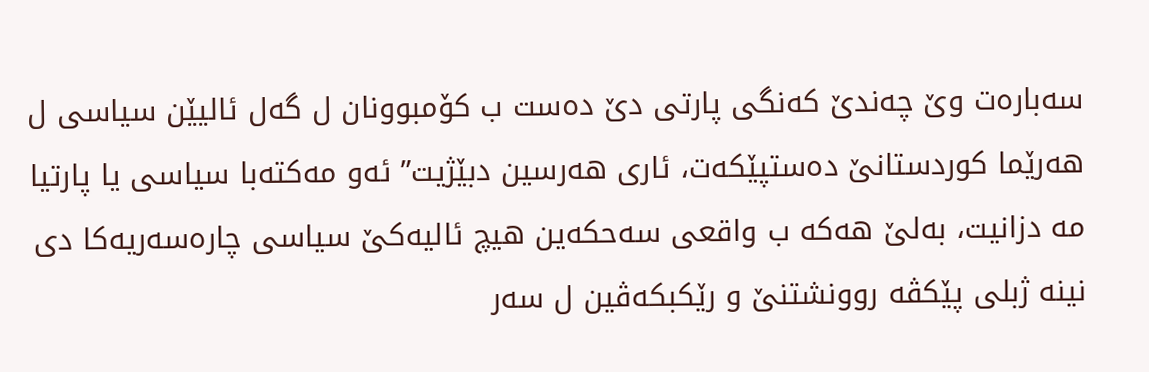سه‌باره‌ت وێ چه‌ندێ كه‌نگی پارتی دێ ده‌ست ب كۆمبوونان ل گه‌ل ئالیێن سیاسی ل هه‌رێما كوردستانێ ده‌ستپێكه‌ت، ئاری هه‌رسین دبێژیت” ئه‌و مه‌كته‌با سیاسی یا پارتیا مه‌ دزانیت، به‌لێ هه‌كه‌ ب واقعی سه‌حكه‌ین هیچ ئالیه‌كێ سیاسی چاره‌سه‌ریه‌كا دی نینه‌ ژبلی پێكڤه‌ روونشتنێ و رێكبكه‌ڤین ل سه‌ر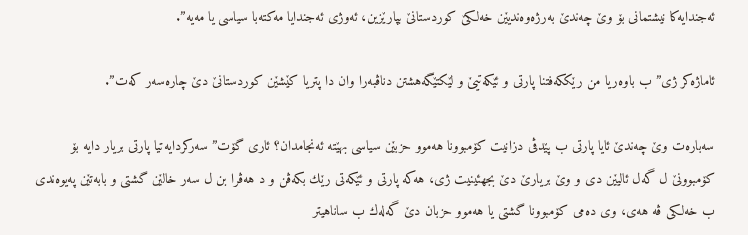ئه‌جندایه‌كا نیشتمانی بۆ وێ چه‌ندێ به‌رژه‌وه‌ندیێن خه‌لكێ كوردستانێ بپارێزین، ئه‌وژی ئه‌جندایا مه‌كته‌با سیاسی یا مه‌یه‌”.

ئاماژه‌كر ژی” ب باوه‌ریا من رێككه‌فتنا پارتی و ئێكه‌تیێ و لێكتێگه‌هشتن دناڤبه‌را وان دا پتریا كێشێن كوردستانێ دێ چاره‌سه‌ر كه‌ت”.

سه‌باره‌ت وێ چه‌ندێ ئایا پارتی ب پێدڤی دزانیت كۆمبوونا هه‌موو حزبێن سیاسی بهێته‌ ئه‌نجامدان؟ ئاری گۆت” سه‌ركردایه‌تیا پارتی بریار دایه‌ بۆ كۆمبوونێ ل گه‌ل ئالیێن دی و وێ بریارێ دێ بجهئینیت ژی، هه‌كه‌ پارتی و ئێكه‌تی رێك بكه‌ڤن و د هه‌ڤرا بن ل سه‌ر خالێن گشتی و بابه‌تێن په‌یوه‌ندی ب خه‌لكی ڤه‌ هه‌ی، وی ده‌می كۆمبوونا گشتی یا هه‌موو حزبان دێ گه‌له‌ك ب ساناهیتر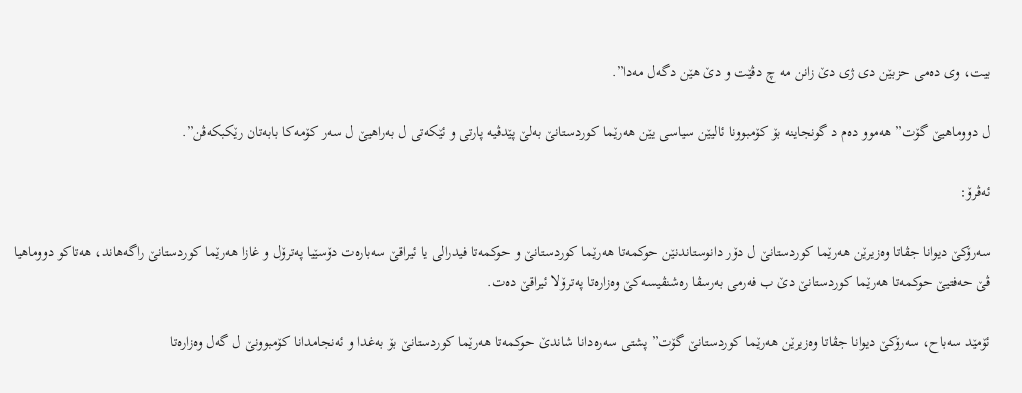بیت، وی ده‌می حزبێن دی ژی دێ زانن مه‌ چ دڤێت و دێ هێن دگه‌ل مه‌دا”.

ل دووماهیێ گۆت” هه‌موو ده‌م د گونجاینه‌ بۆ كۆمبوونا ئالیێن سیاسی یێن هه‌رێما كوردستانێ به‌لێ پێدڤیه‌ پارتی و ئێكه‌تی ل به‌راهیێ ل سه‌ر كۆمه‌كا بابه‌تان رێكبكه‌ڤن”.

ئه‌ڤرۆ:

سه‌رۆكێ دیوانا جڤاتا وه‌زیرێن هه‌رێما كوردستانێ ل دۆر دانوستاندنێن حوكمه‌تا هه‌رێما كوردستانێ و حوكمه‌تا فیدرالی یا ئیراقێ سه‌باره‌ت دۆسێیا په‌ترۆل و غازا هه‌رێما كوردستانێ راگه‌هاند، هه‌تاكو دووماهیا ڤێ حه‌فتیێ حوكمه‌تا هه‌رێما كوردستانێ دێ ب فه‌رمی به‌رسڤا ره‌شنڤیسه‌كێ وه‌زاره‌تا په‌ترۆلا ئیراقێ ده‌ت.

ئۆمێد سه‌باح، سه‌رۆكێ دیوانا جڤاتا وه‌زیرێن هه‌رێما كوردستانێ گۆت” پشتی سه‌ره‌دانا شاندێ حوكمه‌تا هه‌رێما كوردستانێ بۆ به‌غدا و ئه‌نجامدانا كۆمبوونێ ل گه‌ل وه‌زاره‌تا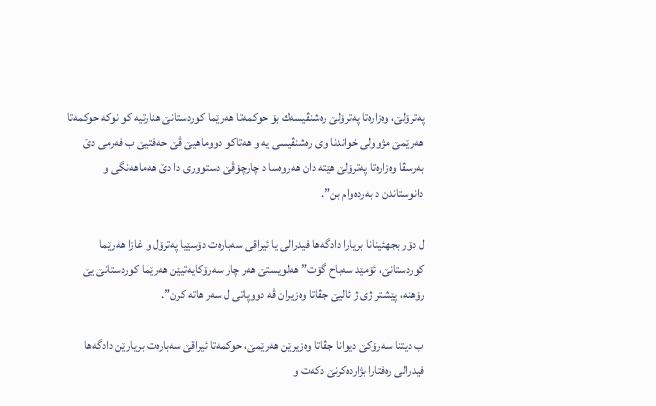په‌ترۆلێ، وه‌زاره‌تا په‌ترۆلێ ره‌شنڤیسه‌ك بۆ حوكمه‌تا هه‌رێما كوردستانێ هنارتیه‌ كو نوكه‌ حوكمه‌تا هه‌رێمێ مژوولی خواندنا وی ره‌شنڤیسی یه‌ و هه‌تاكو دووماهیێ ڤێ حه‌فتیێ ب فه‌رمی دێ به‌رسڤا وه‌زاره‌تا په‌ترۆلێ هێته‌ دان هه‌روه‌سا د چارچۆڤێ دستووری دا دێ هه‌ماهه‌نگی و دانوستاندن د به‌رده‌وام بن”.

ل دۆر بجهئینانا بریارا دادگه‌ها فیدرالی یا ئیراقی سه‌باره‌ت دۆسێیا په‌ترۆل و غازا هه‌رێما كوردستانێ، ئۆمێد سه‌باح گۆت” هه‌لویستێ هه‌ر چار سه‌رۆكایه‌تیێن هه‌رێما كوردستانێ یێ رۆهنه‌، پێشتر ژی ژ ئالیێ جڤاتا وه‌زیران ڤه‌ دووپاتی ل سه‌ر هاته‌ كرن”.

ب دیتنا سه‌رۆكێ دیوانا جڤاتا وه‌زیرێن هه‌رێمێ، حوكمه‌تا ئیراقێ سه‌باره‌ت بریارێن دادگه‌ها فیدرالی ره‌فتارا بژارده‌كرنێ دكه‌ت و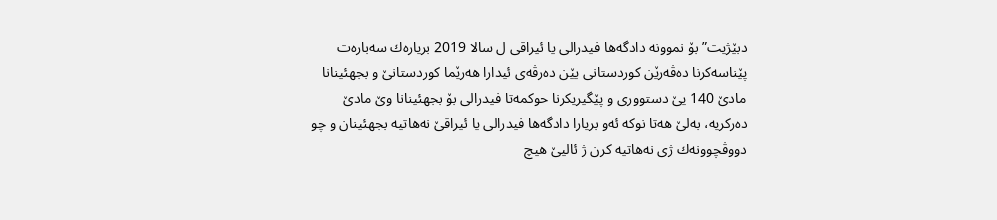دبێژیت” بۆ نموونه‌ دادگه‌ها فیدرالی یا ئیراقی ل سالا 2019 بریاره‌ك سه‌باره‌ت پێناسه‌كرنا ده‌ڤه‌رێن كوردستانی یێن ده‌رڤه‌ی ئیدارا هه‌رێما كوردستانێ و بجهئینانا مادێ 140 یێ دستووری و پێگیریكرنا حوكمه‌تا فیدرالی بۆ بجهئینانا وێ مادێ ده‌ركریه‌، به‌لێ هه‌تا نوكه‌ ئه‌و بریارا دادگه‌ها فیدرالی یا ئیراقێ نه‌هاتیه‌ بجهئینان و چو دووڤچوونه‌ك ژی نه‌هاتیه‌ كرن ژ ئالیێ هیچ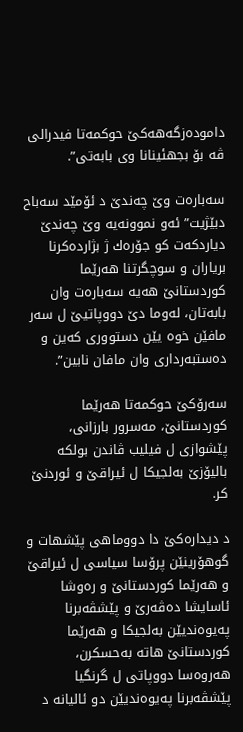داموده‌زگه‌هه‌كێ حوكمه‌تا فیدرالی ڤه‌ بۆ بجهئینانا وی بابه‌تی”.

سه‌باره‌ت وێ چه‌ندێ د ئۆمێد سه‌باح دبێژیت” ئه‌و نموونه‌یه‌ وێ چه‌ندێ دیاردكه‌ت كو جۆره‌ك ژ بژارده‌كرنا بریاران و سوچگرتنا هه‌رێما كوردستانێ هه‌یه‌ سه‌باره‌ت وان بابه‌تان، له‌وما دێ دووپاتیێ ل سه‌ر مافێن خوه‌ یێن دستووری كه‌ین و ده‌ستبه‌رداری وان مافان نابین”.

سه‌رۆكێ حوكمه‌تا هه‌رێما كوردستانێ، مه‌سرور بارزانی، پێشوازی ل فیلیب ڤاندن بولكه‌ بالیۆزێ به‌لجیكا ل ئیراقێ و ئوردنێ كر.

د دیداره‌كێ دا دووماهی پێشهات و گوهۆرینێن پرۆسا سیاسی ل ئیراقێ و هه‌رێما كوردستانێ و ره‌وشا ئاسایشا ده‌ڤه‌رێ و پێشڤه‌برنا په‌یوه‌ندیێن به‌لجیكا و هه‌رێما كوردستانێ هاته‌ به‌حسكرن، هه‌روه‌سا دووپاتی ل گرنگیا پێشڤه‌برنا په‌یوه‌ندیێن دو ئالیانه‌ د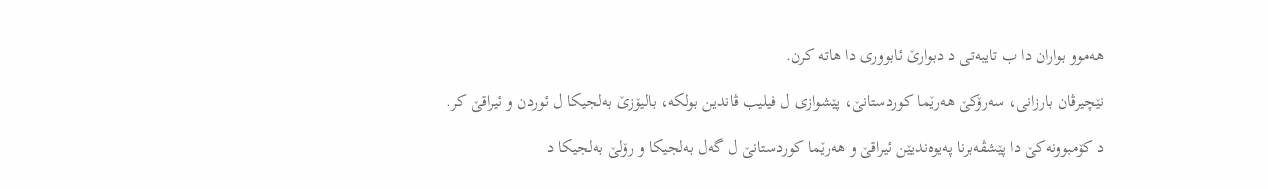هه‌موو بواران دا ب تایبه‌تی د دبوارێ ئابووری دا هاته‌ كرن.

نێچیرڤان بارزانی، سه‌رۆكێ هه‌رێما كوردستانێ، پێشوازی ل فیلیب ڤاندین بولكه‌، بالیۆزێ به‌لجیكا ل ئوردن و ئیراقێ كر.

د كۆمبوونه‌كێ دا پێشڤه‌برنا په‌یوه‌ندیێن ئیراقێ و هه‌رێما كوردستانێ ل گه‌ل به‌لجیكا و رۆلێ به‌لجیكا د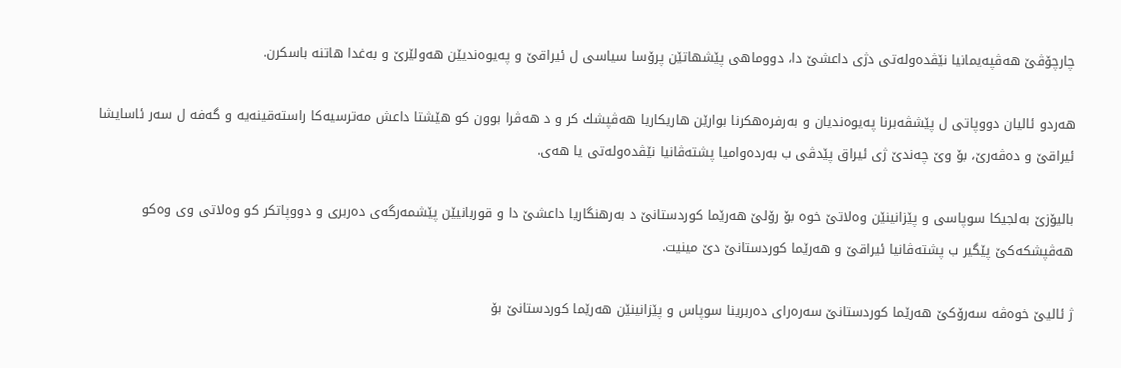چارچۆڤێ هه‌ڤپه‌یمانیا نێڤده‌وله‌تی دژی داعشێ دا، دووماهی پێشهاتێن پرۆسا سیاسی ل ئیراقێ و په‌یوه‌ندیێن هه‌ولێرێ و به‌غدا هاتنه‌ باسكرن.

هه‌ردو ئالیان دووپاتی ل پێشڤه‌برنا په‌یوه‌ندیان و به‌رفره‌هكرنا بوارێن هاریكاریا هه‌ڤپشك كر و د هه‌ڤرا بوون كو هێشتا داعش مه‌ترسیه‌كا راسته‌قینه‌یه‌ و گه‌فه‌ ل سه‌ر ئاسایشا ئیراقێ و ده‌ڤه‌رێ، بۆ وێ چه‌ندێ ژی ئیراق پێدڤی ب به‌رده‌وامیا پشته‌ڤانیا نێڤده‌وله‌تی یا هه‌ی.

بالیۆزێ به‌لجیكا سوپاسی و پێزانینێن وه‌لاتێ خوه‌ بۆ رۆلێ هه‌رێما كوردستانێ د به‌رهنگاریا داعشێ دا و قوربانیێن پێشمه‌رگه‌ی ده‌ربری و دووپاتكر كو وه‌لاتی وی وه‌كو هه‌ڤپشكه‌كێ پێگیر ب پشته‌ڤانیا ئیراقێ و هه‌رێما كوردستانێ دێ مینیت.

ژ ئالیێ خوه‌ڤه‌ سه‌رۆكێ هه‌رێما كوردستانێ سه‌ره‌رای ده‌ربرینا سوپاس و پێزانینێن هه‌رێما كوردستانێ بۆ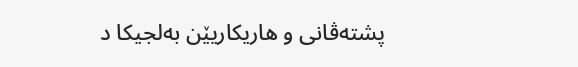پشته‌ڤانی و هاریكاریێن به‌لجیكا د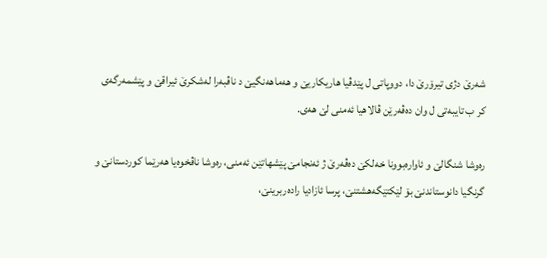شه‌رێ دژی تیرۆرێ دا، دووپاتی ل پێدڤیا هاریكاریێ و هه‌ماهه‌نگیێ د ناڤبه‌را له‌شكرێ ئیراقێ و پێشمه‌رگه‌ی كر ب تایبه‌تی ل وان ده‌ڤه‌رێن ڤالاهیا ئه‌منی لێ هه‌ی.

ره‌وشا شنگالێ و ئاواره‌بوونا خه‌لكێ ده‌ڤه‌رێ ژ ئه‌نجامێ پێشهاتێن ئه‌منی، ره‌وشا ناڤخوه‌یا هه‌رێما كوردستانێ و گرنگیا دانوستاندنێ بۆ لێكتێگه‌هشتنێ، پرسا ئازادیا راده‌ربرینێ،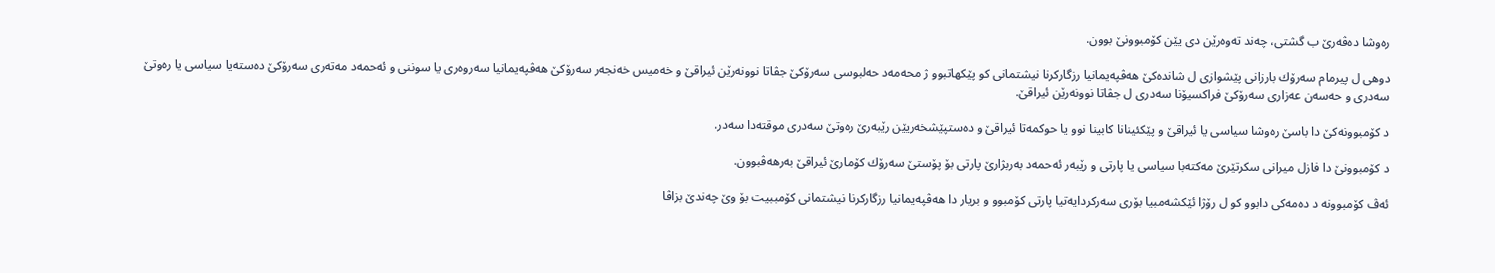ره‌وشا ده‌ڤه‌رێ ب گشتی، چه‌ند ته‌وه‌رێن دی یێن كۆمبوونێ بوون.

دوهی ل پیرمام سه‌رۆك بارزانی پێشوازی ل شانده‌كێ هه‌ڤپه‌یمانیا رزگاركرنا نیشتمانی كو پێكهاتبوو ژ محه‌مه‌د حه‌لبوسی سه‌رۆكێ جڤاتا نوونه‌رێن ئیراقێ و خه‌میس خه‌نجه‌ر سه‌رۆكێ هه‌ڤپه‌یمانیا سه‌روه‌ری یا سوننی و ئه‌حمه‌د مه‌ته‌ری سه‌رۆكێ ده‌سته‌یا سیاسی یا ره‌وتێ سه‌دری و حه‌سه‌ن عه‌زاری سه‌رۆكێ فراكسیۆنا سه‌دری ل جڤاتا نوونه‌رێن ئیراقێ.

د كۆمبوونه‌كێ دا باسێ ره‌وشا سیاسی یا ئیراقێ و پێكئینانا كابینا نوو یا حوكمه‌تا ئیراقێ و ده‌ستپێشخه‌ریێن رێبه‌رێ ره‌وتێ سه‌دری موقته‌دا سه‌در.

د كۆمبوونێ دا فازل میرانی سكرتێرێ مه‌كته‌با سیاسی یا پارتی و رێبه‌ر ئه‌حمه‌د به‌ربژارێ پارتی بۆ پۆستێ سه‌رۆك كۆمارێ ئیراقێ به‌رهه‌ڤبوون.

ئه‌ڤ كۆمبوونه‌ د ده‌مه‌كی دابوو كو ل رۆژا ئێكشه‌مبیا بۆری سه‌ركردایه‌تیا پارتی كۆمبوو و بریار دا هه‌ڤپه‌یمانیا رزگاركرنا نیشتمانی كۆمببیت بۆ وێ چه‌ندێ بزاڤا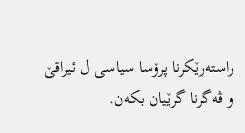راسته‌رێكرنا پرۆسا سیاسی ل ئیراقێ و ڤه‌گرنا گرێیان بكه‌ن.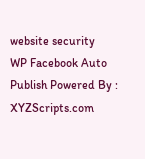website security
WP Facebook Auto Publish Powered By : XYZScripts.com